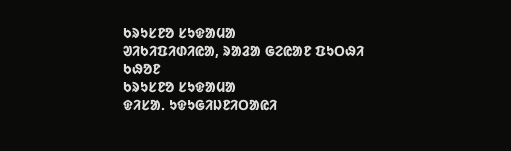ᱠᱨᱩᱥᱱᱚ ᱥᱩᱫᱟᱢᱟ
ᱣᱤᱠᱤᱯᱤᱰᱤᱭᱟ, ᱨᱟᱲᱟ ᱜᱮᱭᱟᱱ ᱯᱩᱛᱷᱤ ᱠᱷᱚᱱ
ᱠᱨᱩᱥᱱᱚ ᱥᱩᱫᱟᱢᱟ
ᱫᱤᱥᱟᱹ ᱩᱫᱩᱜᱤᱡᱱᱤᱛᱟᱭᱤ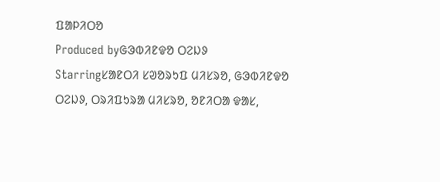ᱯᱟᱞᱤᱛᱚ
Produced byᱜᱳᱵᱤᱱᱫᱚ ᱛᱮᱡᱽ
Starringᱥᱟᱱᱛᱤ ᱥᱣᱚᱨᱩᱯ ᱢᱤᱥᱨᱚ, ᱜᱳᱵᱤᱱᱫᱚ ᱛᱮᱡᱽ, ᱛᱨᱤᱯᱩᱨᱟ ᱢᱤᱥᱨᱚ, ᱚᱱᱤᱛᱟ ᱫᱟᱥ,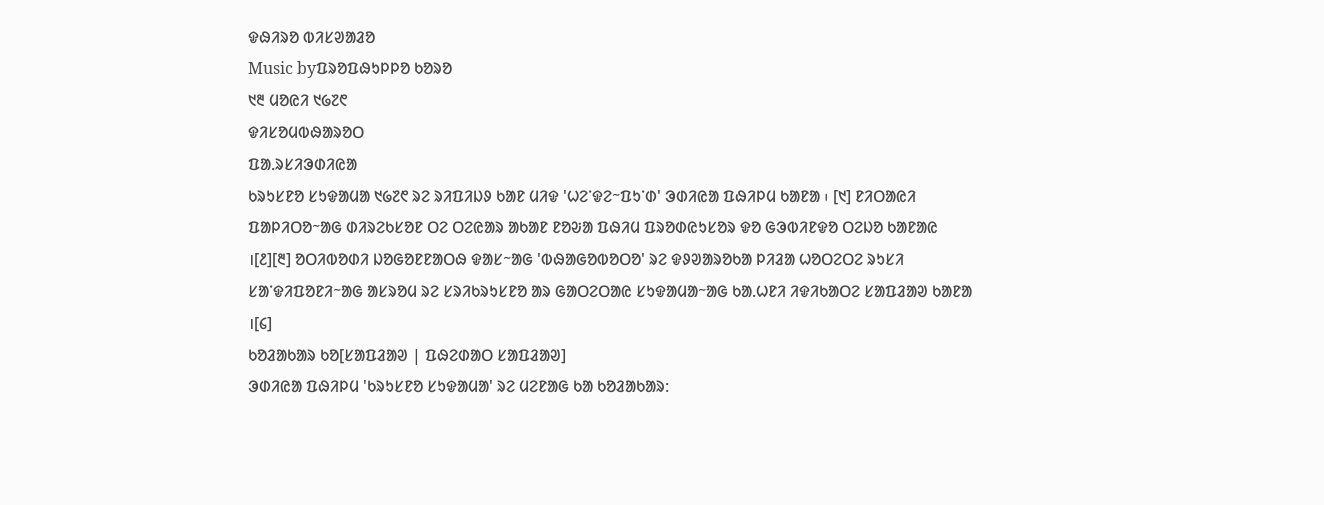ᱫᱷᱤᱨᱚ ᱵᱤᱥᱣᱟᱲᱚ
Music byᱯᱨᱚᱯᱷᱩᱞᱞᱚ ᱠᱚᱨᱚ
᱑᱓ ᱢᱚᱭᱤ ᱑᱙᱗᱖
ᱫᱤᱥᱚᱢᱵᱷᱟᱨᱚᱛ
ᱯᱟᱹᱨᱥᱤᱳᱰᱤᱭᱟ
ᱠᱨᱩᱥᱱᱚ ᱥᱩᱫᱟᱢᱟ ᱑᱙᱗᱖ ᱨᱮ ᱨᱤᱯᱤᱡᱽ ᱠᱟᱱ ᱢᱤᱫ 'ᱦᱮᱸᱫᱮᱻᱯᱩᱸᱰ' ᱳᱰᱤᱭᱟ ᱯᱷᱤᱞᱢ ᱠᱟᱱᱟ ᱾ [᱑] ᱱᱤᱛᱟᱭᱤ ᱯᱟᱞᱤᱛᱚᱻᱟᱜ ᱰᱤᱨᱮᱠᱥᱚᱱ ᱛᱮ ᱛᱮᱭᱟᱨ ᱟᱠᱟᱱ ᱱᱚᱶᱟ ᱯᱷᱤᱢ ᱯᱨᱚᱰᱭᱩᱥᱚᱨ ᱫᱚ ᱜᱳᱵᱤᱱᱫᱚ ᱛᱮᱡᱚ ᱠᱟᱱᱟᱭ ।[᱒][᱓] ᱚᱛᱤᱵᱚᱰᱤ ᱡᱚᱜᱚᱱᱱᱟᱛᱷ ᱫᱟᱥᱻᱟᱜ 'ᱵᱷᱟᱜᱚᱵᱚᱛᱚ' ᱨᱮ ᱫᱽᱣᱟᱨᱚᱠᱟ ᱞᱤᱲᱟ ᱦᱚᱛᱮᱛᱮ ᱨᱩᱥᱤ ᱥᱟᱸᱫᱤᱯᱚᱱᱤᱻᱟᱜ ᱟᱥᱨᱚᱢ ᱨᱮ ᱥᱨᱤᱠᱨᱩᱥᱱᱚ ᱟᱨ ᱜᱟᱛᱮᱛᱟᱭ ᱥᱩᱫᱟᱢᱟᱻᱟᱜ ᱠᱟ.ᱦᱱᱤ ᱤᱫᱤᱠᱟᱛᱮ ᱥᱟᱯᱲᱟᱣ ᱠᱟᱱᱟ ।[᱔]
ᱠᱚᱲᱟᱠᱟᱨ ᱠᱚ[ᱥᱟᱯᱲᱟᱣ | ᱯᱷᱮᱰᱟᱛ ᱥᱟᱯᱲᱟᱣ]
ᱳᱰᱤᱭᱟ ᱯᱷᱤᱞᱢ 'ᱠᱨᱩᱥᱱᱚ ᱥᱩᱫᱟᱢᱟ' ᱨᱮ ᱢᱮᱱᱟᱜ ᱠᱟ ᱠᱚᱲᱟᱠᱟᱨ: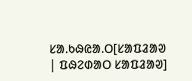ᱥᱟ.ᱠᱷᱭᱟ.ᱛ[ᱥᱟᱯᱲᱟᱣ | ᱯᱷᱮᱰᱟᱛ ᱥᱟᱯᱲᱟᱣ]